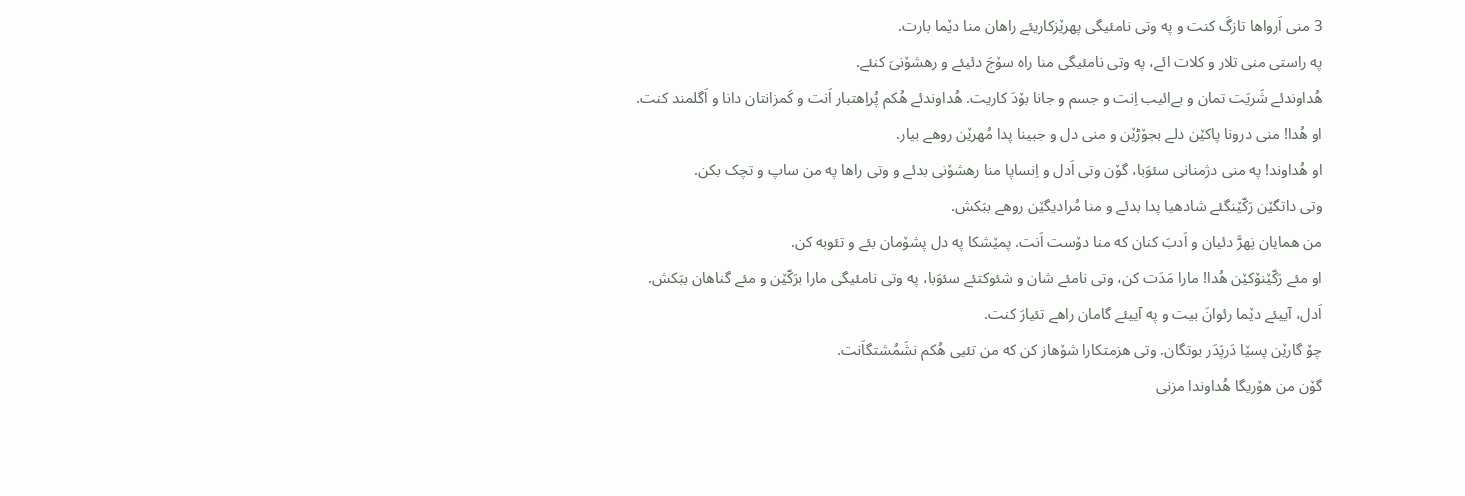3 منی اَرواها تازگَ کنت و په وتی نامئیگی پهرێزکاریئے راهان منا دێما بارت.
په راستی منی تلار و کلات ائے، په وتی نامئیگی منا راه سۆجَ دئیئے و رهشۆنیَ کنئے.
هُداوندئے شَریَت تمان و بےائیب اِنت و جسم و جانا بۆدَ کاریت. هُداوندئے هُکم پُراِهتبار اَنت و کَمزانتان دانا و اَگلمند کنت.
او هُدا! منی درونا پاکێن دلے بجۆڑێن و منی دل و جبینا پدا مُهرێن روهے بیار.
او هُداوند! په منی دژمنانی سئوَبا، گۆن وتی اَدل و اِنساپا منا رهشۆنی بدئے و وتی راها په من ساپ و تچک بکن.
وتی داتگێن رَکّێنگئے شادهیا پدا بدئے و منا مُرادیگێن روهے ببَکش.
من همایان نِهرَّ دئیان و اَدبَ کنان که منا دۆست اَنت. پمێشکا په دل پشۆمان بئے و تئوبه کن.
او مئے رَکّێنۆکێن هُدا! مارا مَدَت کن، وتی نامئے شان و شئوکتئے سئوَبا، په وتی نامئیگی مارا برَکّێن و مئے گناهان ببَکش.
اَدل، آییئے دێما رئوانَ بیت و په آییئے گامان راهے تئیارَ کنت.
چۆ گارێن پسێا دَرپَدَر بوتگان. وتی هزمتکارا شۆهاز کن که من تئیی هُکم نشَمُشتگاَنت.
گۆن من هۆریگا هُداوندا مزنی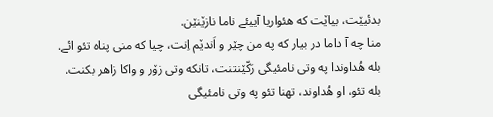بدئیێت، بیاێت که هئواریا آییئے ناما نازێنێن.
منا چه آ داما در بیار که په من چێر و اَندێم اِنت، چیا که منی پناه تئو ائے.
بله هُداوندا په وتی نامئیگی رَکّێنتنت، تانکه وتی زۆر و واکا زاهر بکنت.
بله تئو، او هُداوند، تهنا تئو په وتی نامئیگی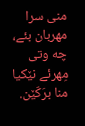منی سرا مهربان بئے، چه وتی مِهرئے نێکیا منا برَکّێن.